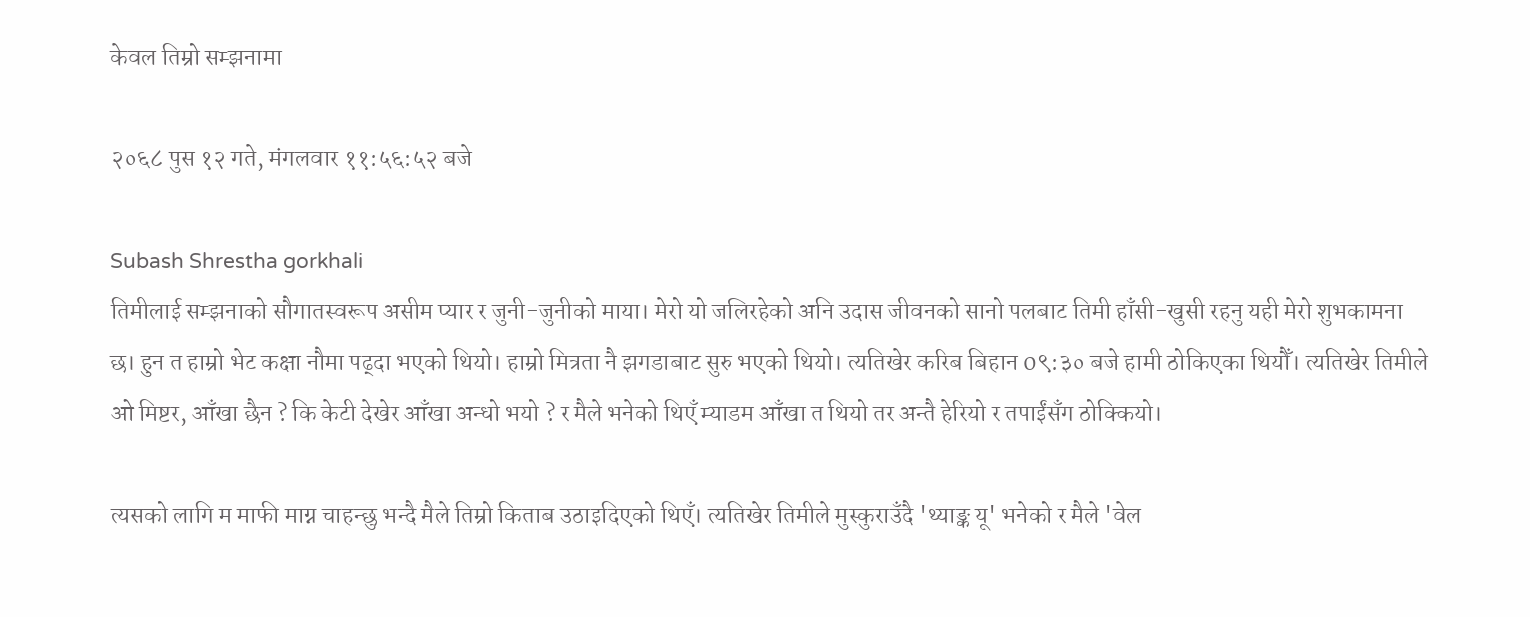केवल तिम्रो सम्झनामा

२०६८ पुस १२ गते, मंगलवार ११:५६:५२ बजे

Subash Shrestha gorkhali
तिमीलाई सम्झनाको सौगातस्वरूप असीम प्यार र जुनी-जुनीको माया। मेरो यो जलिरहेको अनि उदास जीवनको सानो पलबाट तिमी हाँसी-खुसी रहनु यही मेरो शुभकामना छ। हुन त हाम्रो भेट कक्षा नौमा पढ्दा भएको थियो। हाम्रो मित्रता नै झगडाबाट सुरु भएको थियो। त्यतिखेर करिब बिहान 0९:३० बजे हामी ठोकिएका थियौँ। त्यतिखेर तिमीले ओ मिष्टर, आँखा छैन ? कि केटी देखेर आँखा अन्धो भयो ? र मैले भनेको थिएँ म्याडम आँखा त थियो तर अन्तै हेरियो र तपाईंसँग ठोक्कियो।

त्यसको लागि म माफी माग्न चाहन्छु भन्दै मैले तिम्रो किताब उठाइदिएको थिएँ। त्यतिखेर तिमीले मुस्कुराउँदै 'थ्याङ्क यू' भनेको र मैले 'वेल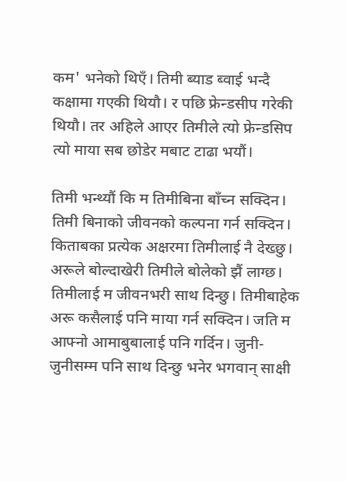कम' भनेको थिएँ। तिमी ब्याड ब्वाई भन्दै कक्षामा गएकी थियौ। र पछि फ्रेन्डसीप गरेकी थियौ। तर अहिले आएर तिमीले त्यो फ्रेन्डसिप त्यो माया सब छोडेर मबाट टाढा भयौं।

तिमी भन्थ्यौं कि म तिमीबिना बाँच्न सक्दिन। तिमी बिनाको जीवनको कल्पना गर्न सक्दिन। किताबका प्रत्येक अक्षरमा तिमीलाई नै देख्छु। अरूले बोल्दाखेरी तिमीले बोलेको झैं लाग्छ। तिमीलाई म जीवनभरी साथ दिन्छु। तिमीबाहेक अरू कसैलाई पनि माया गर्न सक्दिन। जति म आफ्नो आमाबुबालाई पनि गर्दिन। जुनी-जुनीसम्म पनि साथ दिन्छु भनेर भगवान् साक्षी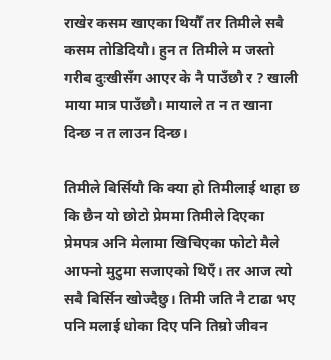राखेर कसम खाएका थियौँ तर तिमीले सबै कसम तोडिदियौ। हुन त तिमीले म जस्तो गरीब दुःखीसँग आएर के नै पाउँछौ र ? खाली माया मात्र पाउँछौ। मायाले त न त खाना दिन्छ न त लाउन दिन्छ।

तिमीले बिर्सियौ कि क्या हो तिमीलाई थाहा छ कि छैन यो छोटो प्रेममा तिमीले दिएका प्रेमपत्र अनि मेलामा खिचिएका फोटो मैले आफ्नो मुटुमा सजाएको थिएँ। तर आज त्यो सबै बिर्सिन खोज्दैछु। तिमी जति नै टाढा भए पनि मलाई धोका दिए पनि तिम्रो जीवन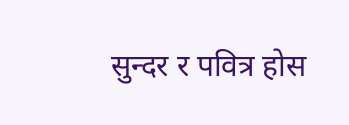सुन्दर र पवित्र होस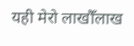यही मेरो लाखौँलाख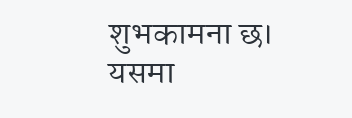शुभकामना छ।
यसमा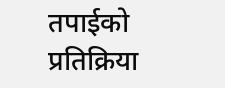तपाईको प्रतिक्रिया